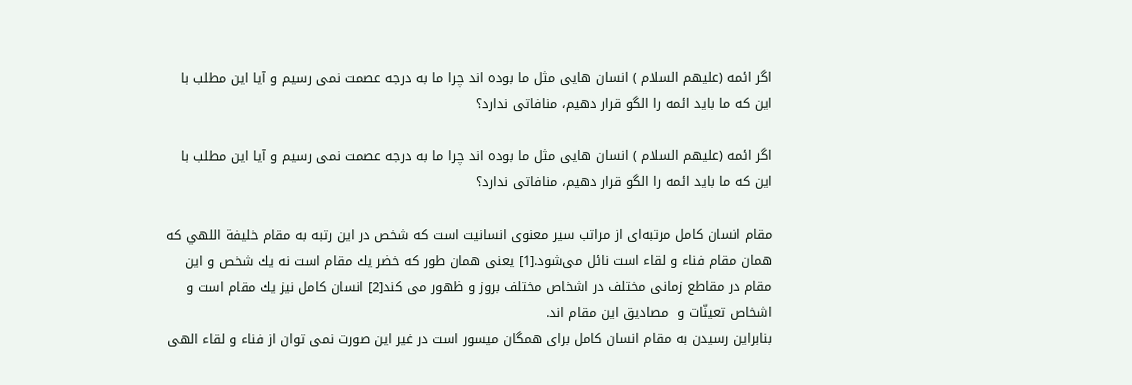اگر ائمه (عليهم السلام ) انسان هايی مثل ما بوده اند چرا ما به درجه عصمت نمی رسيم و آيا اين مطلب با اين كه ما بايد ائمه را الگو قرار دهيم، منافاتی ندارد؟

اگر ائمه (عليهم السلام ) انسان هايی مثل ما بوده اند چرا ما به درجه عصمت نمی رسيم و آيا اين مطلب با اين كه ما بايد ائمه را الگو قرار دهيم، منافاتی ندارد؟

مقام انسان كامل مرتبه‌ای از مراتب سير معنوی انسانيت است كه شخص در اين رتبه به مقام خليفة اللهي كه همان مقام فناء و لقاء است نائل می‌شود.[1] يعنی همان طور كه خضر يك مقام است نه يك شخص و اين مقام در مقاطع زمانی مختلف در اشخاص مختلف بروز و ظهور می ‌كند[2] انسان كامل نيز يك مقام است و اشخاص تعينّات و  مصاديق اين مقام اند.
بنابراين رسيدن به مقام انسان كامل برای همگان ميسور است در غير اين صورت نمی توان از فناء و لقاء الهی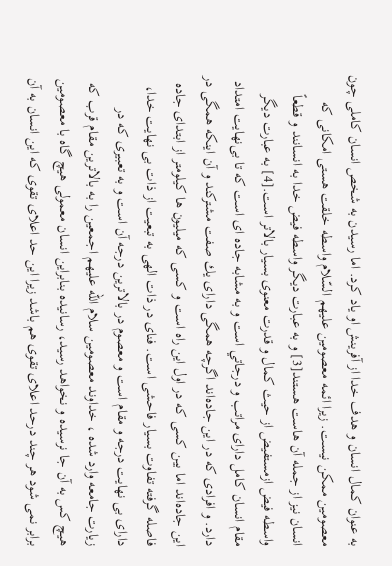به عنوان كمال انسان و هدف خدا از آفرينش او ياد كرد. اما رسيدن به شخص انسان كاملی چون معصومين ممكن نيست. زيرا ائمه معصومين عليهم السّلام واسطه خلقت هستی امكانی كه انسان نيز از جمله آن هاست هستند[3] و به عبارت ديگر واسطه فيض خدا به انسانند و قطعاً واسطه فيض ازمستفیض از حيث كمال و قدرت معنوی بسيار بالاتر است.[4] به عبارت ديگر مقام انسان كامل دارای مراتب و درجاتي است و به مشابه جاده ای است كه تا بی‌نهايت امتداد دارد. و افرادی كه در اين جاده‌اند اگرچه همگی دارای يك صفت مشتر‌كند و آن اينكه همگی در اين جاده‌اند اما بين كسی كه در اول اين راه است و كسی كه ميليون ها كيلومتر از ابتدای جاده فاصله گرفته تفاوت بسيار فاحشی است. فنای در ذات الهی به تبعيت از ذات بی ‌نهايت خدا، دارای بی نهايت درجه و مقام است و معصوم در بالاترين درجه آن است و به تعبيری که در زيارت جامعه وارد شده ، خداوند معصومين سلام الله عليهم اجمعين را به بالاترين مقام قرب كه هيچ كس به آن جا نرسيده و نخواهد رسيد، رسانيده بنابراين انسان معمولی هيچ گاه با معصومين برابر نمی ‌شود هر چند در‌حد اعلای تقوی هم باشد زيرا اين حد اعلای تقوی كه اين انسان به آن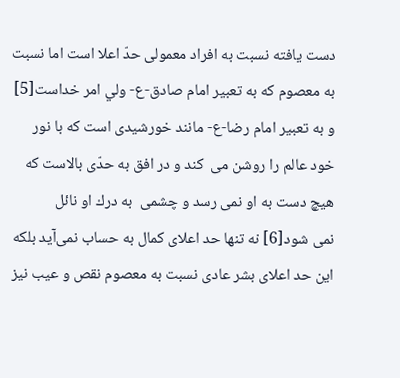دست يافته نسبت به افراد معمولی حدّ اعلا است اما نسبت به معصوم كه به تعبير امام صادق-ع- ولي امر خداست[5] و به تعبير امام رضا-ع- مانند خورشيدی است كه با نور خود عالم را روشن می  كند و در افق به حدّی بالاست كه هيچ دست به او نمی ‌رسد و چشمی  به درك او نائل نمی ‌شود[6] نه تنها حد اعلای كمال به حساب نمی‌آيد بلكه اين حد اعلای بشر عادی نسبت به معصوم نقص و عيب نيز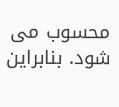محسوب می شود. بنابراين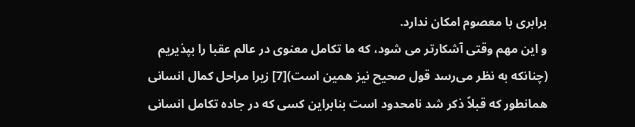برابری با معصوم امكان ندارد.
و اين مهم وقتی آشكار‌تر می شود، كه ما تكامل معنوی در عالم عقبا را بپذيريم (چنانكه به نظر می‌رسد قول صحيح نيز همين است)[7] زيرا مراحل كمال انسانی همانطور كه قبلاً ذكر شد نامحدود است بنابراين كسی كه در جاده تكامل انسانی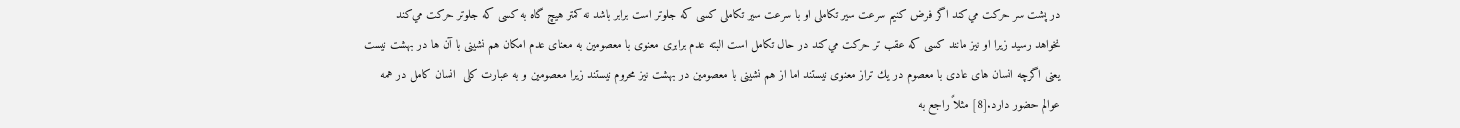در پشت سر حركت مي‌كند اگر فرض كنيم سرعت سير تكاملی او با سرعت سير تكاملی كسی كه جلوتر است برابر باشد نه كمتر هيچ گاه به كسی كه جلوتر حركت مي‌كند نخواهد رسيد زيرا او نيز مانند كسی كه عقب‌ تر حركت مي‌كند در حال تكامل است البته عدم برابری معنوی با معصومين به معنای عدم امكان هم نشينی با آن ها در بهشت نيست يعنی اگرچه انسان های عادی با معصوم در يك تراز معنوی نيستند اما از هم نشينی با معصومين در بهشت نيز محروم نيستند زيرا معصومين و به عبارت كلی  انسان كامل در همه عوالم حضور دارد.[8] مثلاً راجع به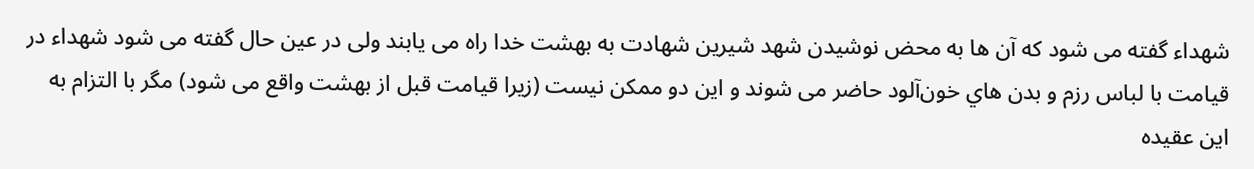شهداء گفته می ‌شود كه آن ها به محض نوشيدن شهد شيرين شهادت به بهشت خدا راه می ‌يابند ولی در عين حال گفته می ‌شود شهداء در قيامت با لباس رزم و بدن هاي خون‌‌آلود حاضر می شوند و اين دو ممكن نيست (زيرا قيامت قبل از بهشت واقع می شود) مگر با التزام به اين عقيده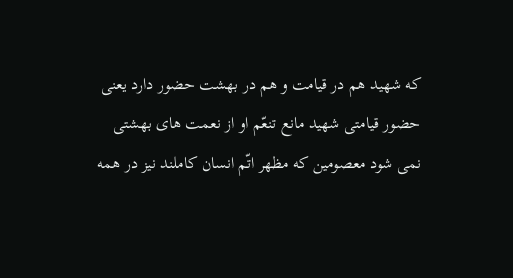كه شهيد هم در قيامت و هم در بهشت حضور دارد يعنی حضور قيامتی شهيد مانع تنعّم او از نعمت های بهشتی نمی ‌شود معصومين كه مظهر اتّم انسان كاملند نيز در همه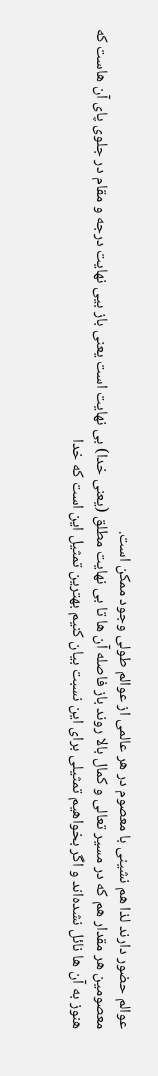عوالم حضور دارند لذا هم نشينی با معصوم در هر عالمی از عوالم طولی وجود ممكن است.
معصومين هر مقدار هم كه در مسير تعالی و كمال بالا روند باز فاصله آن ها تا بی نهايت مطلق (يعنی خدا) بی نهايت است يعنی باز بيی نهايت درجه و مقام در جلوی پای آن هاست كه هنوز به آن ها نائل نشده‌اند و اگر بخواهيم تمثيلی برای اين نسبت بيان كنيم بهترين تمثيل اين است كه خدا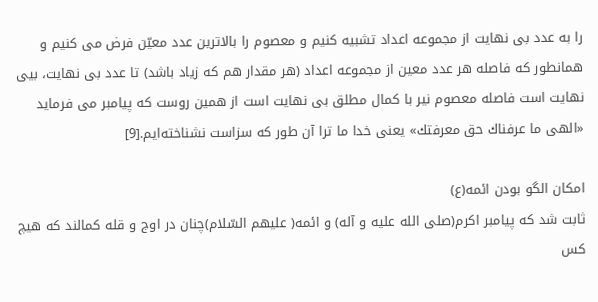را به عدد بی ‌نهايت از مجموعه اعداد تشبيه كنيم و معصوم را بالاترين عدد معيّن فرض می كنيم و همانطور كه فاصله هر عدد معين از مجموعه اعداد (هر مقدار هم كه زياد باشد) تا عدد بی ‌نهايت، بيی نهايت است فاصله معصوم نير با كمال مطلق بی نهايت است از همين روست كه پيامبر می ‌فرمايد «الهی ما عرفناك حق معرفتك» يعنی خدا ما ترا آن طور كه سزاست نشناخته‌ايم.[9]

امكان الگو بودن ائمه(ع)
ثابت شد كه پيامبر اكرم(صلی الله علیه و آله) و ائمه( عليهم السّلام)چنان در اوج و قله كمالند كه هيچ كس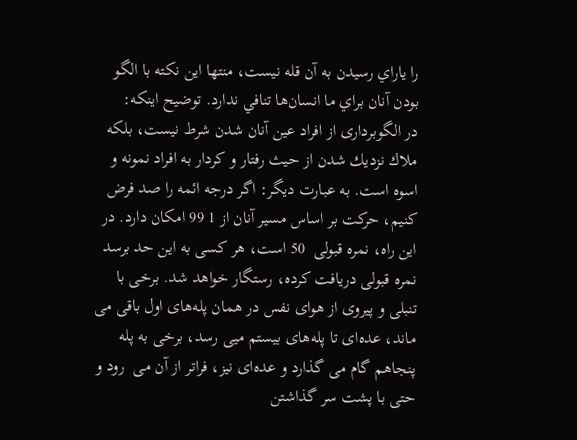را ياراي رسيدن به آن قله نيست، منتها اين نكته با الگو بودن آنان براي ما انسان‌ها تنافي ندارد. توضيح اينكه:
در الگوبرداری از افراد عين آنان شدن شرط نيست، بلكه ملاك نزديك شدن از حيث رفتار و كردار به افراد نمونه و اسوه است. به عبارت ديگر: اگر درجه ائمه را صد فرض كنيم، حركت بر اساس مسير آنان از 1 99 امكان دارد. در اين راه، نمره قبولی  50 است، هر كسی به اين حد برسد نمره قبولی دريافت كرده، رستگار خواهد شد. برخی با تنبلی و پيروی از هوای نفس در همان پله‌های اول باقی می ماند، عده‌ای تا پله‌های بيستم ميی رسد، برخی به پله پنجاهم گام می ‌گذارد و عده‌ای نيز، فراتر از آن می  ‌رود و حتی با پشت سر گذاشتن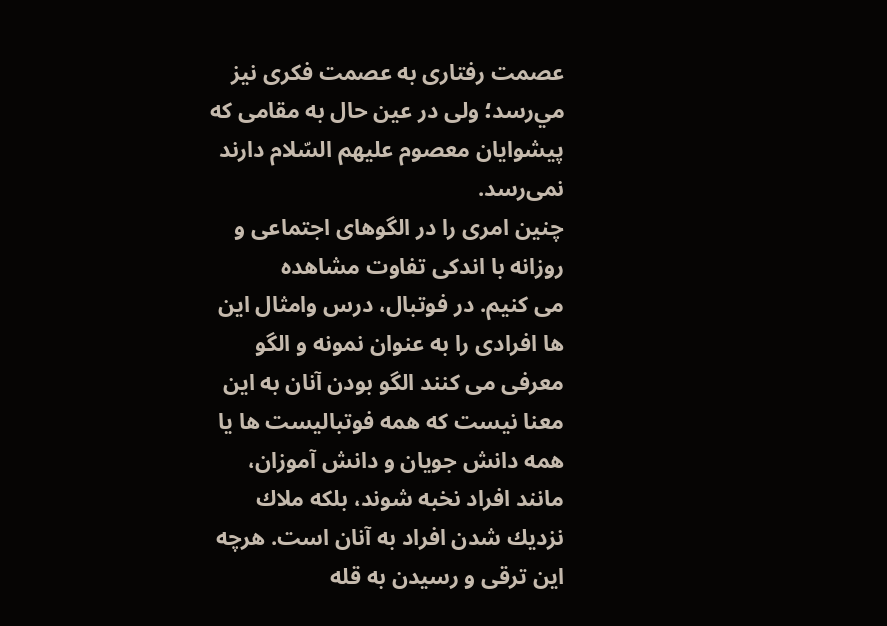عصمت رفتاری به عصمت فكری نيز مي‌رسد؛ ولی در عين حال به مقامی كه پيشوايان معصوم عليهم السّلام دارند نمی‌رسد.
چنين امری را در الگوهای اجتماعی و روزانه با اندكی تفاوت مشاهده می ‌كنيم. در فوتبال، درس وامثال اين ها افرادی را به عنوان نمونه و الگو معرفی می كنند الگو بودن آنان به اين معنا نيست كه همه فوتباليست‌ ها يا همه دانش جويان و دانش آموزان، مانند افراد نخبه شوند، بلكه ملاك نزديك شدن افراد به آنان است. هرچه اين ترقی و رسيدن به قله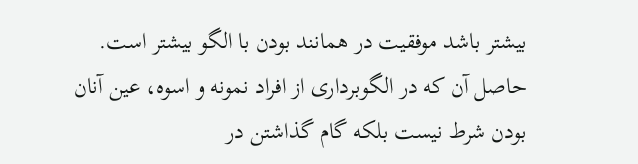بيشتر باشد موفقيت در همانند بودن با الگو بيشتر است.
حاصل آن كه در الگوبرداری از افراد نمونه و اسوه، ‌عين آنان بودن شرط نيست بلكه گام گذاشتن در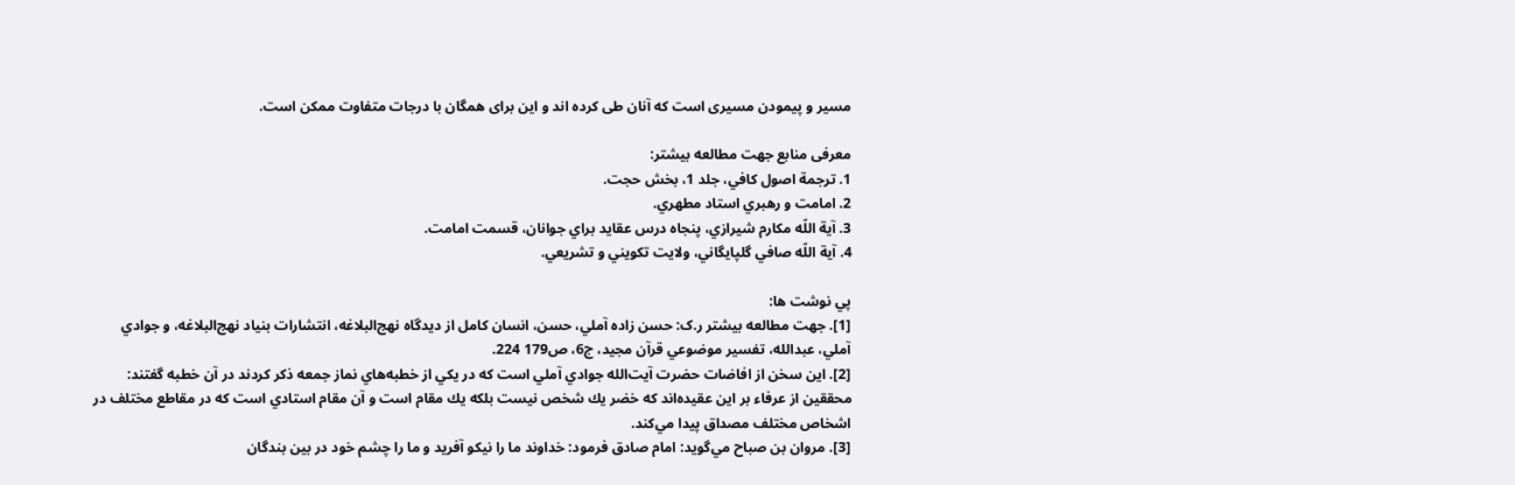مسير و پيمودن مسيری است كه آنان طی كرده اند و اين برای همگان با درجات متفاوت ممكن است.

معرفی منابع جهت مطالعه بيشتر:
1. ترجمة اصول كافي، جلد 1، بخش حجت.
2. امامت و رهبري استاد مطهري.
3. آية اللّه مكارم شيرازي، پنجاه درس عقايد براي جوانان، قسمت امامت.
4. آية اللّه صافي گلپايگاني، ولايت تكويني و تشريعي.

پي نوشت ها:
[1]. جهت مطالعه بيشتر ر.ک: حسن زاده آملي، حسن، انسان كامل از ديدگاه نهج‌البلاغه، انتشارات بنياد نهج‌البلاغه، و جوادي آملي، عبدالله، تفسير موضوعي قرآن مجيد، ج6، ص179 224.
[2]. اين سخن از افاضات حضرت آيت‌الله جوادي آملي است كه در يكي از خطبه‌هاي نماز جمعه ذكر كردند در آن خطبه گفتند: محققين از عرفاء بر اين عقيده‌اند كه خضر يك شخص نيست بلكه يك مقام است و آن مقام استادي است كه در مقاطع مختلف در اشخاص مختلف مصداق پيدا مي‌كند.
[3]. مروان بن صباح مي‌گويد: امام صادق فرمود: خداوند ما را نيكو آفريد و ما را چشم خود در بين بندگان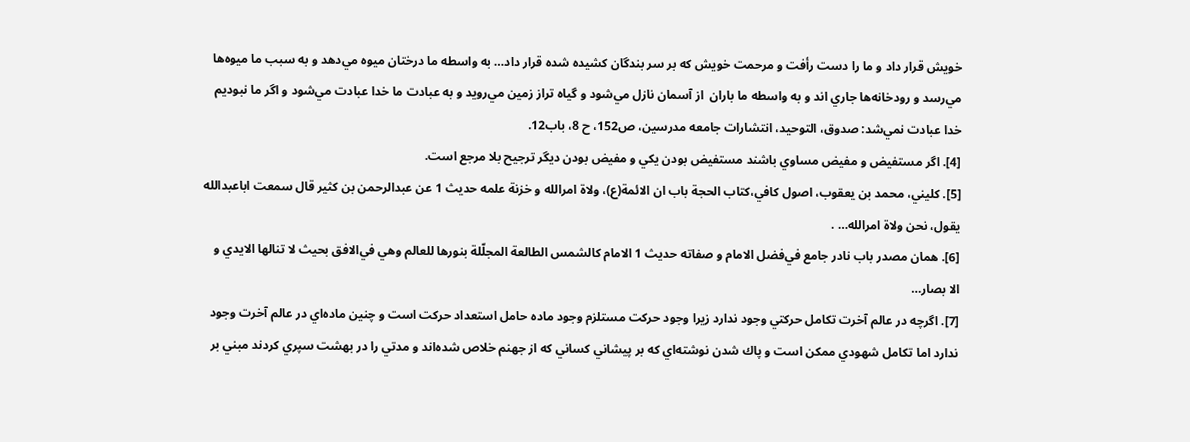خويش قرار داد و ما را دست رأفت و مرحمت خويش كه بر سر بندگان كشيده شده قرار داد… به واسطه ما درختان ميوه مي‌دهد و به سبب ما ميوه‌ها مي‌رسد و رودخانه‌ها جاري اند و به واسطه ما باران  از آسمان نازل مي‌شود و گياه تراز زمين مي‌رويد و به عبادت ما خدا عبادت مي‌شود و اگر ما نبوديم خدا عبادت نمي‌شد: صدوق، التوحيد، انتشارات جامعه مدرسين، ص152، ح 8، باب12.
[4]. اگر مستفيض و مفيض مساوي باشند مستفيض بودن يكي و مفيض بودن ديگر ترجيح بلا مرجع است.
[5]. كليني، محمد بن يعقوب، اصول كافي،کتاب الحجة باب ان الائمة(ع)، ولاة امرالله و خزنة علمه حديث 1 عن عبدالرحمن بن كثير قال سمعت اباعبدالله يقول، نحن ولاة امرالله… .
[6]. همان مصدر باب نادر جامع في‌فضل الامام و صفاته حديث 1 الامام كالشمس الطالعة المجلّلة بنورها للعالم وهي في‌الافق بحيث لا تنالها الايدي و الا بصار…
[7]. اگرچه در عالم آخرت تكامل حركتي وجود ندارد زيرا وجود حركت مستلزم وجود ماده حامل استعداد حركت است و چنين ماده‌اي در عالم آخرت وجود ندارد اما تكامل شهودي ممكن است و پاك شدن نوشته‌اي كه بر پيشاني كساني كه از جهنم خلاص شده‌اند و مدتي را در بهشت سپري كردند مبني بر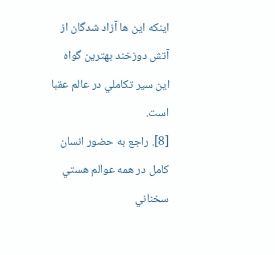اينكه اين ها آزاد شدگان از آتش دوزخند بهترين گواه اين سير تكاملي در عالم عقبا است.
[8]. راجع به حضور انسان كامل در همه عوالم هستي سخناني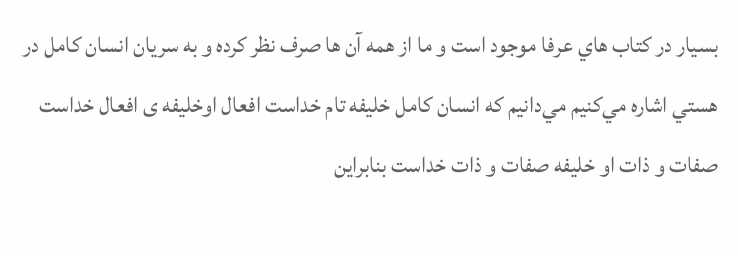بسيار در كتاب هاي عرفا موجود است و ما از همه آن ها صرف نظر كرده و به سريان انسان كامل در هستي اشاره مي‌كنيم مي‌دانيم كه انسان كامل خليفه تام خداست افعال اوخليفه ی افعال خداست صفات و ذات او خليفه صفات و ذات خداست بنابراين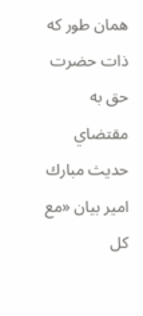همان طور كه ذات حضرت حق به مقتضاي حديث مبارك امير بيان «مع كل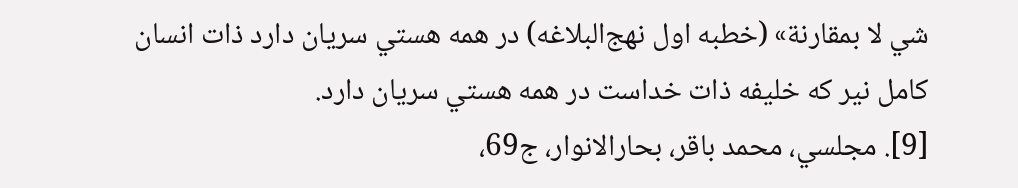شي لا بمقارنة» (خطبه اول نهج‌البلاغه) در همه هستي سريان دارد ذات انسان كامل نير كه خليفه ذات خداست در همه هستي سريان دارد.
[9]. مجلسي، محمد باقر، بحارالانوار، ج69،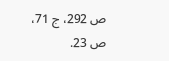ص 292، ج 71، ص 23.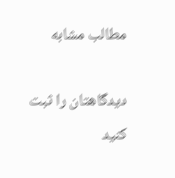مطالب مشابه

دیدگاهتان را ثبت کنید